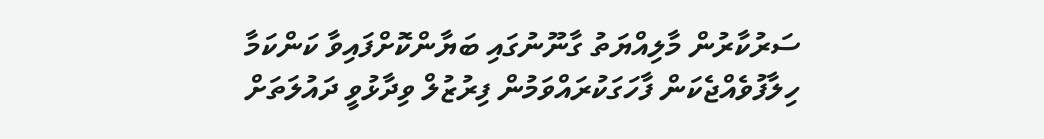ސަރުކާރުން މާލިއްޔަތު ގާނޫނުގައި ބަޔާންކޮށްފައިވާ ކަންކަމާ ހިލާފުވެއްޖެކަން ފާހަގަކުރައްވަމުން ފިރުޒުލް ވިދާޅުވީ ދައުލަތަށް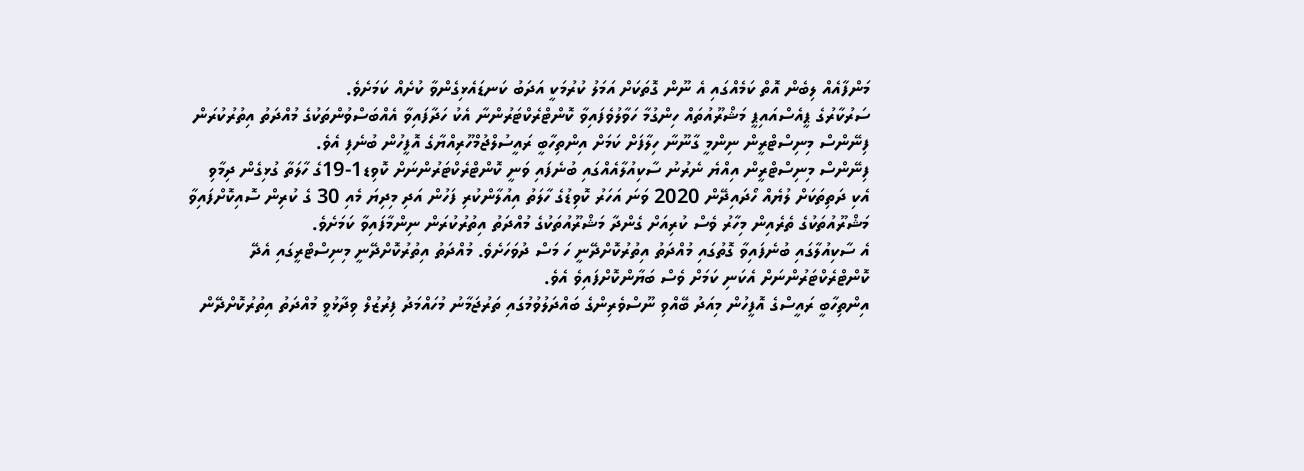މަންފާއެއް ލިބެން އޮތް ކަމެއްގައި އެ ނޫން ގޮތަކަށް އަމަލު ކުރުމަކީ އަދަބު ކަނޑައެޅިގެންވާ ކުށެއް ކަމަށެވެ.
ސަރުކާރުގެ ޕީއެސްއައިޕީ މަޝްރޫއުތައް ހިންގުމާ ހަވާލުވެފައިވާ ކޮންޓްރެކްޓަރުންނާ އެކު ހަދާފައިވާ އެއްބަސްވުންތަކުގެ މުއްދަތު އިތުރުކުރަން ފިނޭންސް މިނިސްޓްރީން ނިންމީ ގާނޫނާ ހިލާފަށް ކަމަށް އިންތިހާބީ ރައީސުލްޖުމްހޫރިއްޔާގެ އޮފީހުން ބުނެފި އެވެ.
ފިނޭންސް މިނިސްޓްރީން އިއްޔެ ނެރުނު ސާކިއުލާއެއްގައި ބުނެފައި ވަނީ ކޮންޓްރެކްޓަރުންނަށް ކޮވިޑ1-19ގެ ހާލަތާ ގުޅިގެން ދިމާވި އެކި ދަތިތަކަށް ލުޔެއް ހޯދައިދޭން 2020 ވަނަ އަހަރު ކޮވިޑުގެ ހާލަތު އިއުލާންކުރި ފަހުން އަދި މިދިޔަ މެއި 30 ގެ ކުރިން ސޮއިކޮށްފައިވާ މަޝްރޫއުތަކުގެ ތެރެއިން މިހާރު ވެސް ކުރިއަށް ގެންދާ މަޝްރޫއުތަކުގެ މުއްދަތު އިތުރުކުރަން ނިންމާފައިވާ ކަމަށެވެ.
އެ ސާކިއުލާގައި ބުނެފައިވާ ގޮތުގައި މުއްދަތު އިތުރުކޮށްދޭނީ ހަ މަސް ދުވަހަށެވެ. މުއްދަތު އިތުރުކޮށްދޭނީ މިނިސްޓްރީގައި އެދޭ ކޮންޓްރެކްޓަރުންނަށް އެކަނި ކަމަށް ވެސް ބަޔާންކޮށްފައިވެ އެވެ.
އިންތިހާބީ ރައީސްގެ އޮފީހުން މިއަދު ބޭއްވި ނޫސްވެރިންގެ ބައްދަލުވުމުގައި ތަރުޖަމާނު މުހައްމަދު ފިރުޒުލް ވިދާޅުވީ މުއްދަތު އިތުރުކޮށްދޭން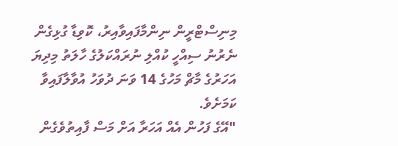މިނިސްޓްރީން ނިންމާފައިވާއިރު، ކޮވިޑާ ގުޅިގެން ނެރުނު ސިއްހީ ކުއްލި ނުރައްކަލުގެ ހާލަތު މިދިޔަ އަހަރުގެ މާޗް މަހުގެ 14 ވަނަ ދުވަހު އުވާލާފައިވާ ކަމަށެވެ.
"އޭގެ ފަހުން އެއް އަހަރާ އަށް މަސް ފާއިތުވެގެން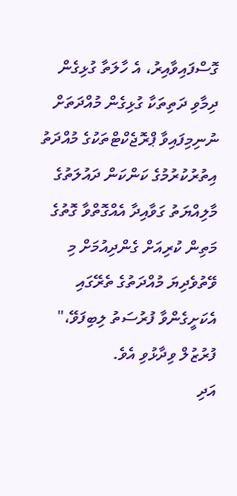ގޮސްފައިވާއިރު، އެ ހާލަތާ ގުޅިގެން ދިމާވި ދަތިތަކާ ގުޅިގެން މުއްދަތަށް ނުނިމިފައިވާ ޕްރޮޖެކްޓްތަކުގެ މުއްދަތު އިތުރުކުރުމުގެ ކަންކަން ދައުލަތުގެ މާލިއްޔަތު ގަވާއިދާ އެއްގޮތްވާ ގޮތުގެ މަތިން ކުރިއަށް ގެންދިއުމަށް މި ވޭތުވެދިޔަ މުއްދަތުގެ ތެރޭގައި އެކަށީގެންވާ ފުރުސަތު ލިބިފަވޭ،" ފުރުޒުލް ވިދާޅުވި އެވެ.
އަދި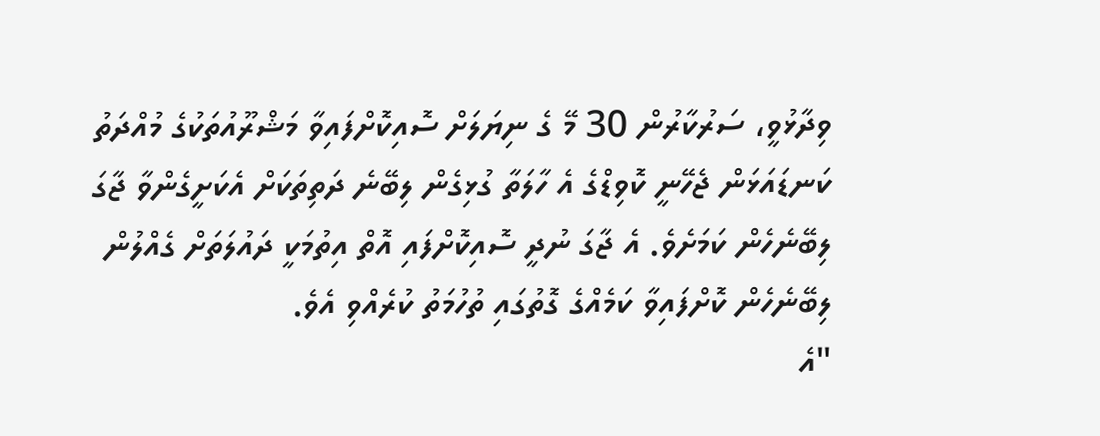ވިދާޅުވީ، ސަރުކާރުން 30 މޭ ގެ ނިޔަލަށް ސޮއިކޮށްފައިވާ މަޝްރޫއުތަކުގެ މުއްދަތު ކަނޑައަޅަން ޖެހޭނީ ކޮވިޑްގެ އެ ހާލަތާ ގުޅިގެން ލިބޭނެ ދަތިތަކަށް އެކަށީގެންވާ ޖާގަ ލިބޭނެހެން ކަމަށެވެ. އެ ޖާގަ ނުދީ ސޮއިކޮށްފައި އޮތް އިތުމަކީ ދައުލަތަށް ގެއްލުން ލިބޭނެހެން ކޮށްފައިވާ ކަމެއްގެ ގޮތުގައި ތުހުމަތު ކުރެއްވި އެވެ.
"އެ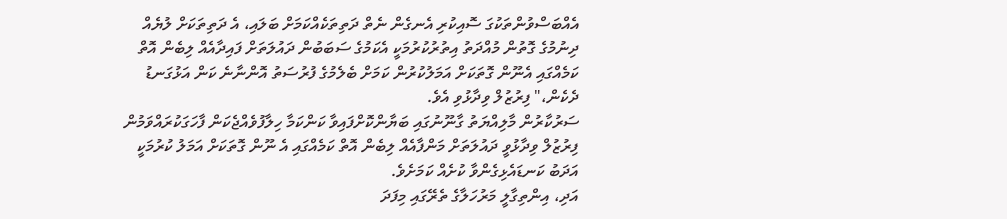އެއްބަސްވުންތަކުގަ ސޮއިކުރި އެނގެން ނެތް ދަތިތަކެއްކަމަށް ބަލައި، އެ ދަތިތަކަށް ލުޔެއް ދިނުމުގެ ގޮތުން މުއްދަތު އިތުރުކުރުމަކީ އެކަމުގެ ސަބަބުން ދައުލަތަށް ފައިދާއެއް ލިބެން އޮތް ކަމެއްގައި އެނޫން ގޮތަކަށް އަމަލުކުރުން ކަމަށް ބެލެމުގެ ފުރުސަތު އޮންނާނެ ކަން އަޅުގަނޑު ދެކެން،" ފިރުޒުލް ވިދާޅުވި އެވެ.
ސަރުކާރުން މާލިއްޔަތު ގާނޫނުގައި ބަޔާންކޮށްފައިވާ ކަންކަމާ ހިލާފުވެއްޖެކަން ފާހަގަކުރައްވަމުން ފިރުޒުލް ވިދާޅުވީ ދައުލަތަށް މަންފާއެއް ލިބެން އޮތް ކަމެއްގައި އެ ނޫން ގޮތަކަށް އަމަލު ކުރުމަކީ އަދަބު ކަނޑައެޅިގެންވާ ކުށެއް ކަމަށެވެ.
އަދި، އިންތިގާލީ މަރުހަލާގެ ތެރޭގައި މިފަދަ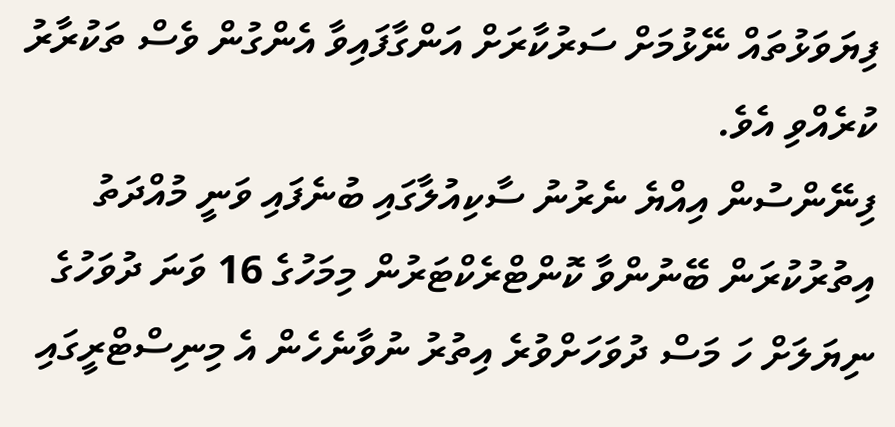ފިޔަވަޅުތައް ނޭޅުމަށް ސަރުކާރަށް އަންގާފައިވާ އެންގުން ވެސް ތަކުރާރު ކުރެއްވި އެވެ.
ފިނޭންސުން އިއްޔެ ނެރުނު ސާކިއުލާގައި ބުނެފައި ވަނީ މުއްދަތު އިތުރުކުރަން ބޭނުންވާ ކޮންޓްރެކްޓަރުން މިމަހުގެ 16 ވަނަ ދުވަހުގެ ނިޔަލަށް ހަ މަސް ދުވަހަށްވުރެ އިތުރު ނުވާނެހެން އެ މިނިސްޓްރީގައި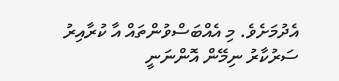އެދުމަށެވެ. މި އެއްބަސްވުންތައް އާ ކުރާއިރު ސަރުކާރު ނިމޭން އޮންނަނީ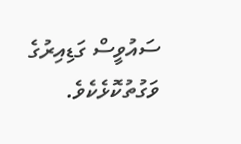ސައުވީސް ގަޑިއިރުގެ ވަގުތުކޮޅެކެވެ.